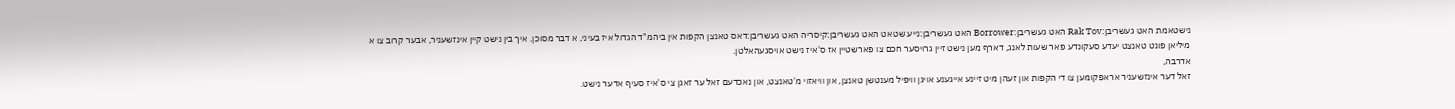נישטאמת האט געשריבן:Rak Tov האט געשריבן:Borrower האט געשריבן:נייע שטאט האט געשריבן:קיסריה האט געשריבן:דאס טאנצן הקפות אין ביהמ"ד הגדול איז בעיני, א דבר מסוכן. איך בין נישט קיין אינזשעניר, אבער קרוב צו א מיליאן פונט טאנצט יעדע סעקונדע פאר שעות לאנג, דארף מען נישט זיין גרויסער חכם צו פארשטיין אז ס'איז נישט אויסגעהאלטן.
אדרבה,
זאל דער אינזשעניר אראפקומען צו די הקפות און זעהן מיט זיינע אייגענע אויגן וויפיל מענטשן טאנצן, און וויאזוי מ'טאנצט, און נאכדעם זאל ער זאגן צי ס'איז סעיף אדער נישט.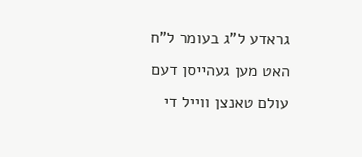גראדע ל"ג בעומר ל"ח האט מען געהייסן דעם עולם טאנצן ווייל די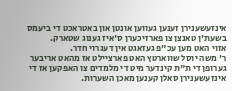אינזעשענירן זענען געווען אונטן און באטראכט די ביעמס בשעת'ן טאנצן צו פארזיכערן ס'איז גענוג שטארק.
אזוי האט מען עכ"פ געזאגט אין דעגרוי חדר.
ר' משה יוסל שווארטץ האט פארציילט אז מהאט אריבער גערופן די ת"ת קינדער מיט די מלמדים צו האפקען אז די אינזעשענירן סאלן קענען מאכן השערות.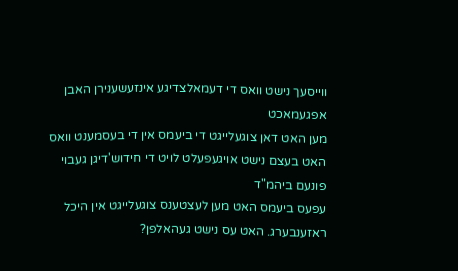ווייסעך נישט וואס די דעמאלצדיגע אינזעשענירן האבן אפגעמאכט
מען האט דאן צוגעלייגט די ביעמס אין די בעסמענט וואס האט בעצם נישט אויגעפעלט לויט די חידוש'דיגן געבוי פונעם ביהמ"ד
עפעס ביעמס האט מען לעצטענס צוגעלייגט אין היכל ראזענבערג. האט עס נישט געהאלפן?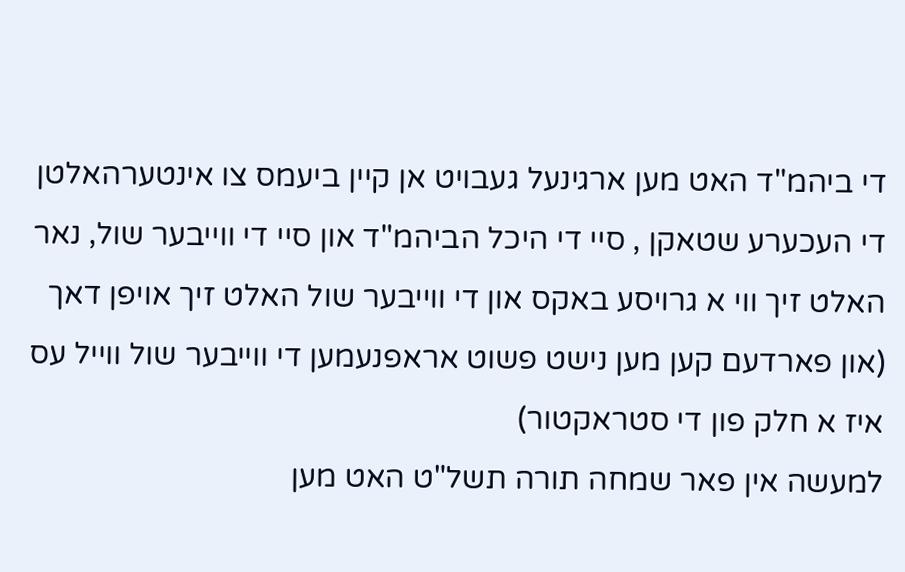די ביהמ"ד האט מען ארגינעל געבויט אן קיין ביעמס צו אינטערהאלטן די העכערע שטאקן , סיי די היכל הביהמ"ד און סיי די ווייבער שול, נאר האלט זיך ווי א גרויסע באקס און די ווייבער שול האלט זיך אויפן דאך (און פארדעם קען מען נישט פשוט אראפנעמען די ווייבער שול ווייל עס איז א חלק פון די סטראקטור)
למעשה אין פאר שמחה תורה תשל"ט האט מען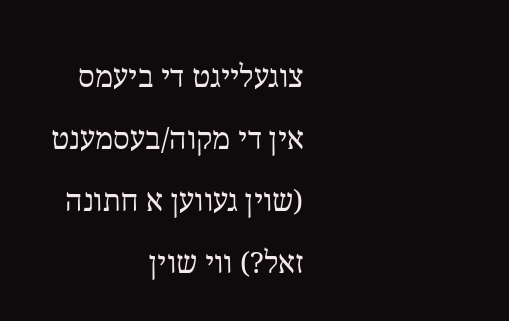צוגעלייגט די ביעמס אין די מקוה/בעסמענט (שוין געווען א חתונה זאל?) ווי שוין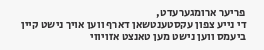פריער ארומגערעדט,
די נייע צפון עקסטענטשאן דארף ווען אויך נישט קיין ביעמס ווען נישט מען טאנצט אזויווי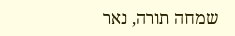שמחה תורה, נאר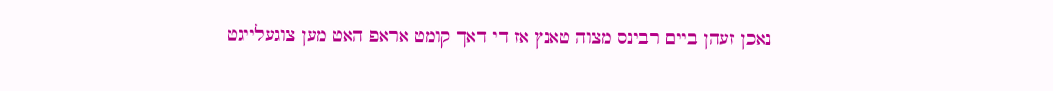נאכן זעהן ביים רבינס מצוה טאנץ אז די דאך קומט אראפ האט מען צוגעלייגט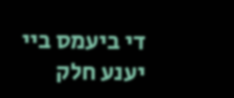די ביעמס ביי יענע חלק